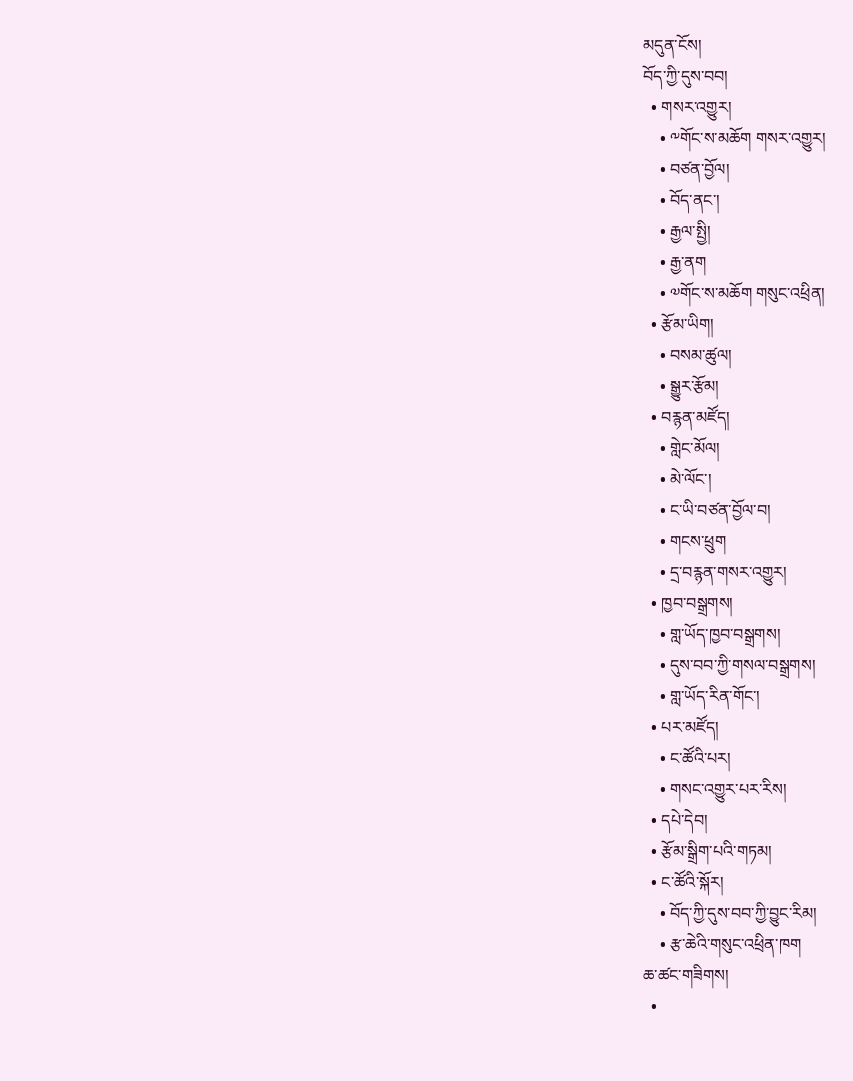མདུན་ངོས།
བོད་ཀྱི་དུས་བབ།
  • གསར་འགྱུར།
    • ༸གོང་ས་མཆོག གསར་འགྱུར།
    • བཙན་བྱོལ།
    • བོད་ནང་།
    • རྒྱལ་སྤྱི།
    • རྒྱ་ནག
    • ༧གོང་ས་མཆོག གསུང་འཕྲིན།
  • རྩོམ་ཡིག།
    • བསམ་ཚུལ།
    • སྒྱུར་རྩོམ།
  • བརྙན་མཛོད།
    • གླེང་མོལ།
    • མེ་ལོང་།
    • ང་ཡི་བཙན་བྱོལ་བ།
    • གངས་ཕྲུག
    • དྲ་བརྙན་གསར་འགྱུར།
  • ཁྱབ་བསྒྲགས།
    • གླ་ཡོད་ཁྱབ་བསྒྲགས།
    • དུས་བབ་ཀྱི་གསལ་བསྒྲགས།
    • གླ་ཡོད་རིན་གོང་།
  • པར་མཛོད།
    • ང་ཚོའི་པར།
    • གསང་འགྱུར་པར་རིས།
  • དཔེ་དེབ།
  • རྩོམ་སྒྲིག་པའི་གཏམ།
  • ང་ཚོའི་སྐོར།
    • བོད་ཀྱི་དུས་བབ་ཀྱི་བྱུང་རིམ།
    • རྩ་ཆེའི་གསུང་འཕྲིན་ཁག
ཆ་ཚང་གཟིགས།
  •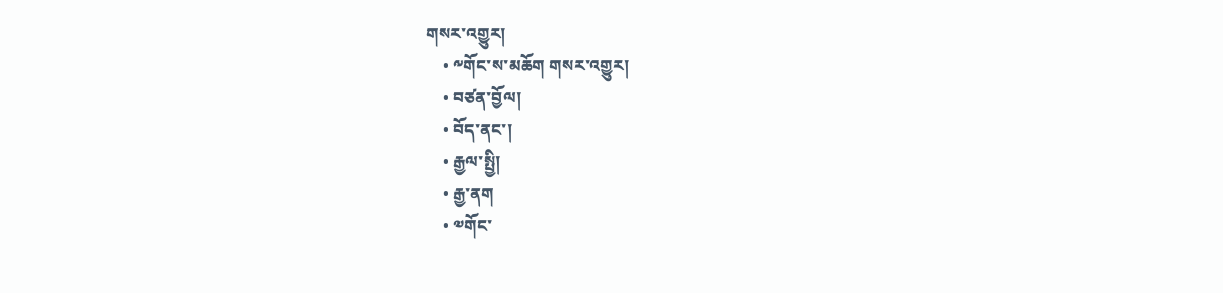གསར་འགྱུར།
    • ༸གོང་ས་མཆོག གསར་འགྱུར།
    • བཙན་བྱོལ།
    • བོད་ནང་།
    • རྒྱལ་སྤྱི།
    • རྒྱ་ནག
    • ༧གོང་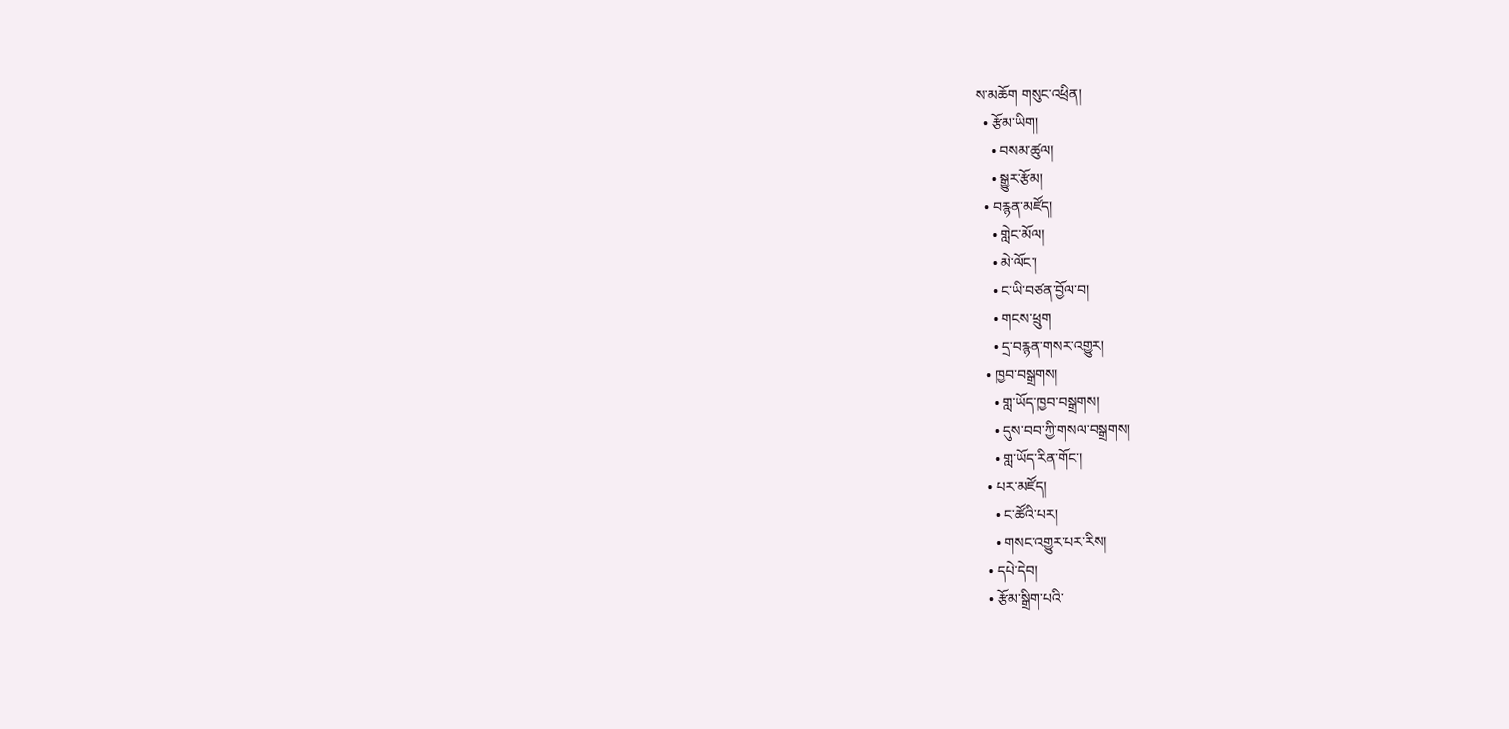ས་མཆོག གསུང་འཕྲིན།
  • རྩོམ་ཡིག།
    • བསམ་ཚུལ།
    • སྒྱུར་རྩོམ།
  • བརྙན་མཛོད།
    • གླེང་མོལ།
    • མེ་ལོང་།
    • ང་ཡི་བཙན་བྱོལ་བ།
    • གངས་ཕྲུག
    • དྲ་བརྙན་གསར་འགྱུར།
  • ཁྱབ་བསྒྲགས།
    • གླ་ཡོད་ཁྱབ་བསྒྲགས།
    • དུས་བབ་ཀྱི་གསལ་བསྒྲགས།
    • གླ་ཡོད་རིན་གོང་།
  • པར་མཛོད།
    • ང་ཚོའི་པར།
    • གསང་འགྱུར་པར་རིས།
  • དཔེ་དེབ།
  • རྩོམ་སྒྲིག་པའི་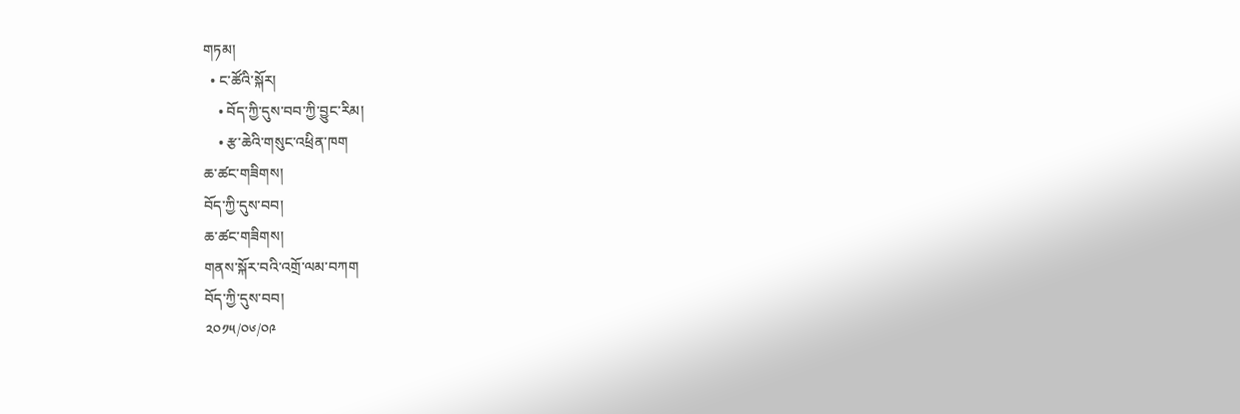གཏམ།
  • ང་ཚོའི་སྐོར།
    • བོད་ཀྱི་དུས་བབ་ཀྱི་བྱུང་རིམ།
    • རྩ་ཆེའི་གསུང་འཕྲིན་ཁག
ཆ་ཚང་གཟིགས།
བོད་ཀྱི་དུས་བབ།
ཆ་ཚང་གཟིགས།
གནས་སྐོར་བའི་འགྲོ་ལམ་བཀག
བོད་ཀྱི་དུས་བབ།
༢༠༡༥/༠༦/༠༩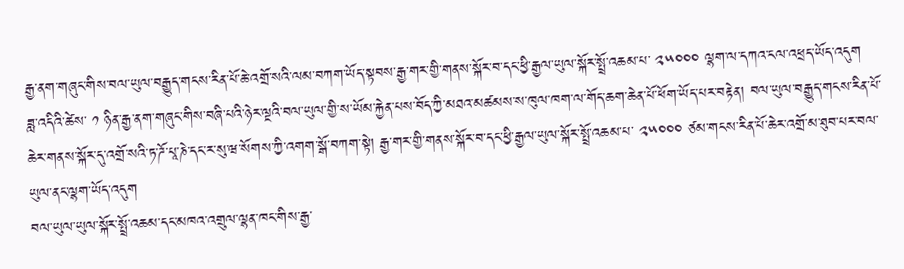རྒྱ་ནག་གཞུང་གིས་བལ་ཡུལ་བརྒྱུད་གངས་རིན་པོ་ཆེ་འགྲོ་སའི་ལམ་བཀག་ཡོད་སྟབས་རྒྱ་གར་གྱི་གནས་སྐོར་བ་དང་ཕྱི་རྒྱལ་ཡུལ་སྐོར་སྤྲོ་འཆམ་པ་ ༢༥༠༠༠ ལྷག་ལ་དཀའ་ངལ་འཕྲད་ཡོད་འདུག
ཟླ་འདིའི་ཚེས་ ༡ ཉིན་རྒྱ་ནག་གཞུང་གིས་བཞི་པའི་ཉེར་ལྔའི་བལ་ཡུལ་གྱི་ས་ཡོམ་རྐྱེན་པས་བོད་ཀྱི་མཐའ་མཚམས་ས་ཁུལ་ཁག་ལ་གོད་ཆག་ཆེན་པོ་ཕོག་ཡོད་པར་བརྟེན། བལ་ཡུལ་བརྒྱུད་གངས་རིན་པོ་ཆེར་གནས་སྐོར་དུ་འགྲོ་སའི་ཏ་ཌོ་པཱ་ཎེ་དང་ར་སུ་ཝ་སོགས་ཀྱི་འགག་སྒོ་བཀག་སྟེ། རྒྱ་གར་གྱི་གནས་སྐོར་བ་དང་ཕྱི་རྒྱལ་ཡུལ་སྐོར་སྤྲོ་འཆམ་པ་ ༢༥༠༠༠ ཙམ་གངས་རིན་པོ་ཆེར་འགྲོ་མ་ཐུབ་པར་བལ་ཡུལ་ནང་ལྷག་ཡོད་འདུག
བལ་ཡུལ་ཡུལ་སྐོར་སྤྲོ་འཆམ་དང་མཁའ་འགྲུལ་ལྷན་ཁང་གིས་རྒྱ་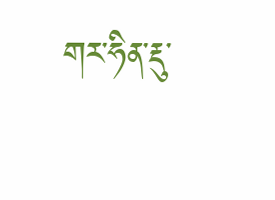གར་ཧིན་རྡུ་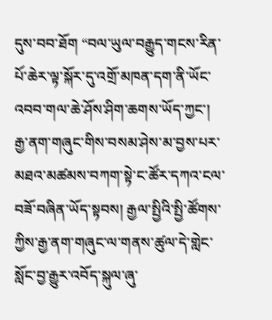དུས་བབ་ཐོག “བལ་ཡུལ་བརྒྱུད་གངས་རིན་པོ་ཆེར་ལྟ་སྐོར་དུ་འགྲོ་མཁན་དག་ནི་ཡོང་འབབ་གལ་ཆེ་ཤོས་ཤིག་ཆགས་ཡོད་ཀྱང་། རྒྱ་ནག་གཞུང་གིས་བསམ་ཤེས་མ་བྱས་པར་མཐའ་མཚམས་བཀག་སྟེ་ང་ཚོར་དཀའ་ངལ་བཟོ་བཞིན་ཡོད་སྟབས། རྒྱལ་སྤྱིའི་སྤྱི་ཚོགས་ཀྱིས་རྒྱ་ནག་གཞུང་ལ་གནས་ཚུལ་དེ་གླེང་སློང་བྱ་རྒྱུར་འབོད་སྐུལ་ཞུ་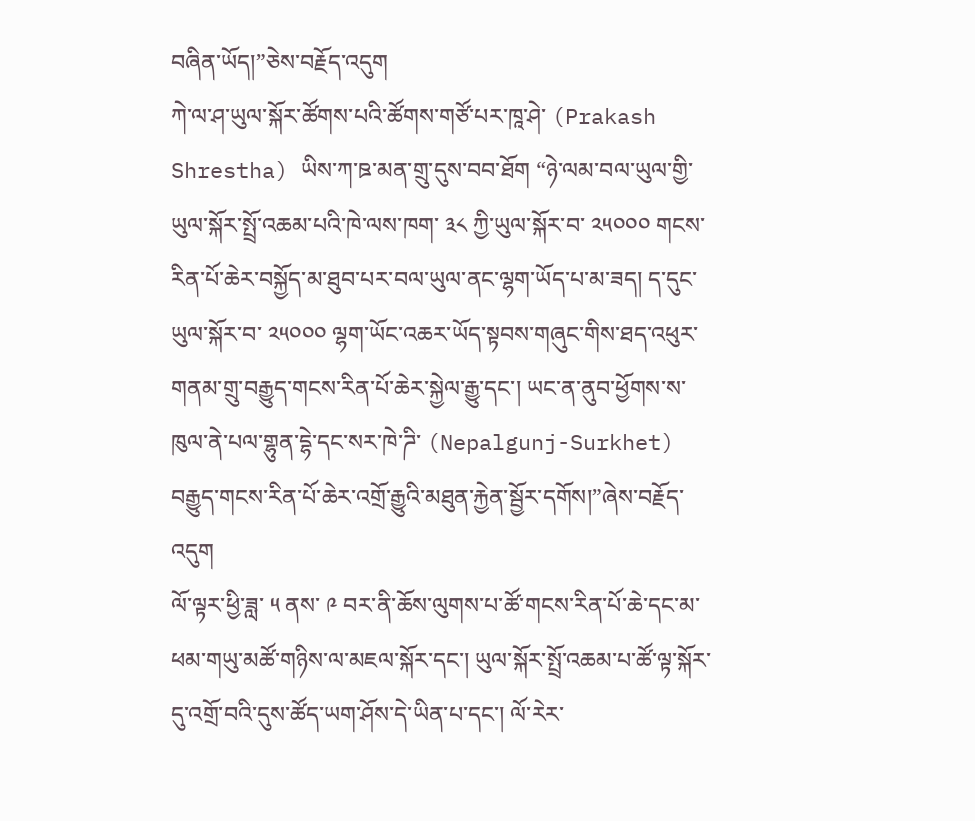བཞིན་ཡོད།”ཅེས་བརྗོད་འདུག
ཀེ་ལ་ཤ་ཡུལ་སྐོར་ཚོགས་པའི་ཚོགས་གཙོ་པར་ཁཱ་ཤེ་ (Prakash Shrestha) ཡིས་ཀ་ཋ་མན་གྲུ་དུས་བབ་ཐོག “ཉེ་ལམ་བལ་ཡུལ་གྱི་ཡུལ་སྐོར་སྤྲོ་འཆམ་པའི་ཁེ་ལས་ཁག་ ༣༨ ཀྱི་ཡུལ་སྐོར་བ་ ༢༥༠༠༠ གངས་རིན་པོ་ཆེར་བསྐྱོད་མ་ཐུབ་པར་བལ་ཡུལ་ནང་ལྷག་ཡོད་པ་མ་ཟད། ད་དུང་ཡུལ་སྐོར་བ་ ༢༥༠༠༠ ལྷག་ཡོང་འཆར་ཡོད་སྟབས་གཞུང་གིས་ཐད་འཕུར་གནམ་གྲུ་བརྒྱུད་གངས་རིན་པོ་ཆེར་སྐྱེལ་རྒྱུ་དང་། ཡང་ན་ནུབ་ཕྱོགས་ས་ཁུལ་ནེ་པལ་གྷུན་དྷེ་དང་སར་ཁེ་ཌི་ (Nepalgunj-Surkhet) བརྒྱུད་གངས་རིན་པོ་ཆེར་འགྲོ་རྒྱུའི་མཐུན་རྐྱེན་སྦྱོར་དགོས།”ཞེས་བརྗོད་འདུག
ལོ་ལྟར་ཕྱི་ཟླ་ ༥ ནས་ ༩ བར་ནི་ཆོས་ལུགས་པ་ཚོ་གངས་རིན་པོ་ཆེ་དང་མ་ཕམ་གཡུ་མཚོ་གཉིས་ལ་མཇལ་སྐོར་དང་། ཡུལ་སྐོར་སྤྲོ་འཆམ་པ་ཚོ་ལྟ་སྐོར་དུ་འགྲོ་བའི་དུས་ཚོད་ཡག་ཤོས་དེ་ཡིན་པ་དང་། ལོ་རེར་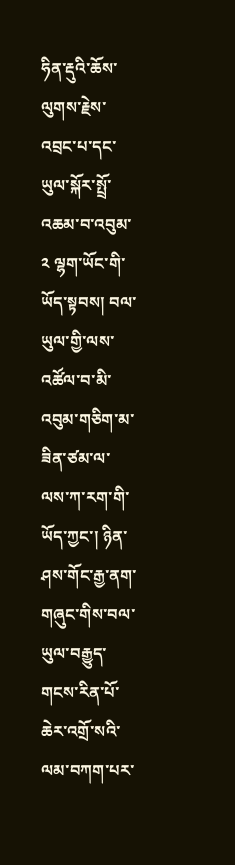ཧིན་རྡུའི་ཆོས་ལུགས་རྗེས་འབྲང་པ་དང་ཡུལ་སྐོར་སྤྲོ་འཆམ་བ་འབུམ་ ༢ ལྷག་ཡོང་གི་ཡོད་སྟབས། བལ་ཡུལ་གྱི་ལས་འཚོལ་བ་མི་འབུམ་གཅིག་མ་ཟིན་ཙམ་ལ་ལས་ཀ་རག་གི་ཡོད་ཀྱང་། ཉིན་ཤས་གོང་རྒྱ་ནག་གཞུང་གིས་བལ་ཡུལ་བརྒྱུད་གངས་རིན་པོ་ཆེར་འགྲོ་སའི་ལམ་བཀག་པར་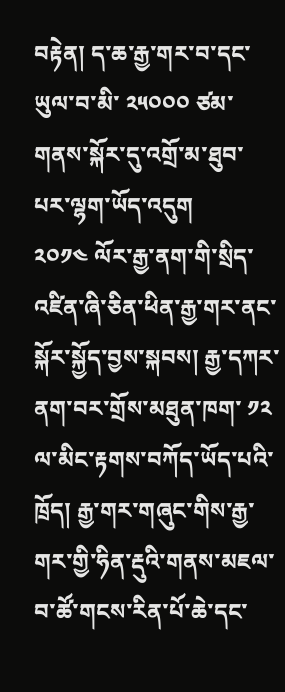བརྟེན། ད་ཆ་རྒྱ་གར་བ་དང་ཡུལ་བ་མི་ ༢༥༠༠༠ ཙམ་གནས་སྐོར་དུ་འགྲོ་མ་ཐུབ་པར་ལྷག་ཡོད་འདུག
༢༠༡༤ ལོར་རྒྱ་ནག་གི་སྲིད་འཛིན་ཞི་ཅིན་ཕིན་རྒྱ་གར་ནང་སྐོར་སྐྱོད་བྱས་སྐབས། རྒྱ་དཀར་ནག་བར་གྲོས་མཐུན་ཁག་ ༡༢ ལ་མིང་རྟགས་བཀོད་ཡོད་པའི་ཁྲོད། རྒྱ་གར་གཞུང་གིས་རྒྱ་གར་གྱི་ཧིན་རྡུའི་གནས་མཇལ་བ་ཚོ་གངས་རིན་པོ་ཆེ་དང་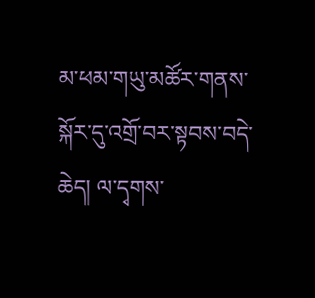མ་ཕམ་གཡུ་མཚོར་གནས་སྐོར་དུ་འགྲོ་བར་སྟབས་བདེ་ཆེད། ལ་དྭགས་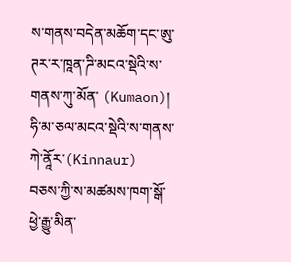ས་གནས་བདེན་མཆོག་དང་ཨུ་ཊར་ར་ཁཱན་ཌི་མངའ་སྡེའི་ས་གནས་ཀུ་མོན་ (Kumaon)། ཧི་མ་ཅལ་མངའ་སྡེའི་ས་གནས་ཀེ་ནཱོར་(Kinnaur) བཅས་ཀྱི་ས་མཚམས་ཁག་སྒོ་ཕྱེ་རྒྱུ་མིན་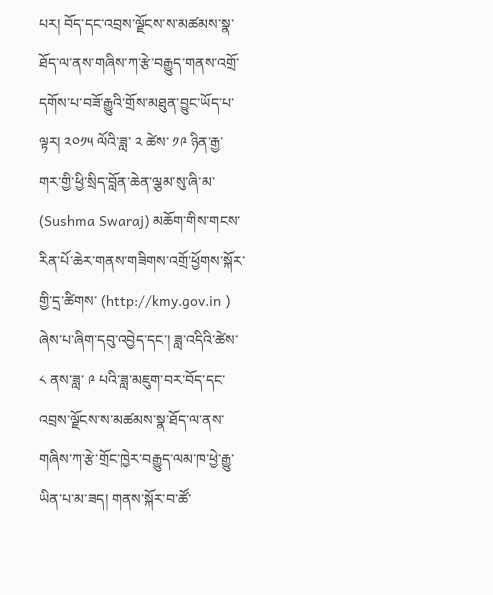པར། བོད་དང་འབྲས་ལྗོངས་ས་མཚམས་སྣ་ཐོད་ལ་ནས་གཞིས་ཀ་རྩེ་བརྒྱུད་གནས་འགྲོ་དགོས་པ་བཟོ་རྒྱུའི་གྲོས་མཐུན་བྱུང་ཡོད་པ་ལྟར། ༢༠༡༥ ལོའི་ཟླ་ ༢ ཚེས་ ༡༩ ཉིན་རྒྱ་གར་གྱི་ཕྱི་སྲིད་བློན་ཆེན་ལྕམ་སུ་ཞི་མ་ (Sushma Swaraj) མཆོག་གིས་གངས་རིན་པོ་ཆེར་གནས་གཟིགས་འགྲོ་ཕྱོགས་སྐོར་གྱི་དྲ་ཚིགས་ (http://kmy.gov.in ) ཞེས་པ་ཞིག་དབུ་འབྱེད་དང་། ཟླ་འདིའི་ཚེས་ ༨ ནས་ཟླ་ ༩ པའི་ཟླ་མཇུག་བར་བོད་དང་འབྲས་ལྗོངས་ས་མཚམས་སྣ་ཐོད་ལ་ནས་གཞིས་ཀ་རྩེ་གྲོང་ཁྱེར་བརྒྱུད་ལམ་ཁ་ཕྱེ་རྒྱུ་ཡིན་པ་མ་ཟད། གནས་སྐོར་བ་ཚོ་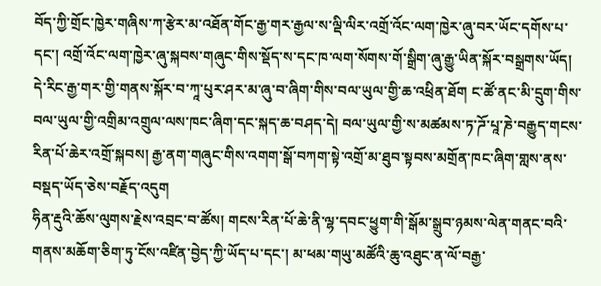བོད་ཀྱི་གྲོང་ཁྱེར་གཞིས་ཀ་རྩེར་མ་འཐོན་གོང་རྒྱ་གར་རྒྱལ་ས་ལྡི་ལིར་འགྲོ་འོང་ལག་ཁྱེར་ཞུ་བར་ཡོང་དགོས་པ་དང་། འགྲོ་འོང་ལག་ཁྱེར་ཞུ་སྐབས་གཞུང་གིས་སྡོད་ས་དང་ཁ་ལག་སོགས་གོ་སྒྲིག་ཞུ་རྒྱུ་ཡིན་སྐོར་བསྒྲགས་ཡོད།
དེ་རིང་རྒྱ་གར་གྱི་གནས་སྐོར་བ་ཀཱ་པུར་ཤར་མ་ཞུ་བ་ཞིག་གིས་བལ་ཡུལ་གྱི་ཆ་འཕྲིན་ཐོག ང་ཚོ་ནང་མི་དྲུག་གིས་བལ་ཡུལ་གྱི་འགྲིམ་འགྲུལ་ལས་ཁང་ཞིག་དང་སྐད་ཆ་བཤད་དེ། བལ་ཡུལ་གྱི་ས་མཚམས་ཏ་ཌོ་པཱ་ཎེ་བརྒྱུད་གངས་རིན་པོ་ཆེར་འགྲོ་སྐབས། རྒྱ་ནག་གཞུང་གིས་འགག་སྒོ་བཀག་སྟེ་འགྲོ་མ་ཐུབ་སྟབས་མགྲོན་ཁང་ཞིག་གླས་ནས་བསྡད་ཡོད་ཅེས་བརྗོད་འདུག
ཧིན་རྡུའི་ཆོས་ལུགས་རྗེས་འབྲང་བ་ཚོས། གངས་རིན་པོ་ཆེ་ནི་ལྷ་དབང་ཕྱུག་གི་སྒོམ་སྒྲུབ་ཉམས་ལེན་གནང་བའི་གནས་མཆོག་ཅིག་ཏུ་ངོས་འཛིན་བྱེད་ཀྱི་ཡོད་པ་དང་། མ་ཕམ་གཡུ་མཚོའི་ཆུ་འཐུང་ན་ལོ་བརྒྱ་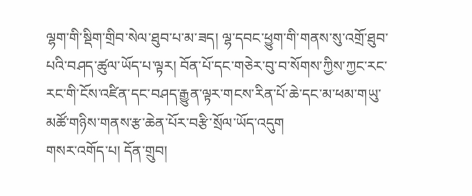ལྷག་གི་སྡིག་གྲིབ་སེལ་ཐུབ་པ་མ་ཟད། ལྷ་དབང་ཕྱུག་གི་གནས་སུ་འགྲོ་ཐུབ་པའི་བཤད་ཚུལ་ཡོད་པ་ལྟར། བོན་པོ་དང་གཅེར་བུ་བ་སོགས་ཀྱིས་ཀྱང་རང་རང་གི་ངོས་འཛིན་དང་བཤད་རྒྱུན་ལྟར་གངས་རིན་པོ་ཆེ་དང་མ་ཕམ་གཡུ་མཚོ་གཉིས་གནས་རྩ་ཆེན་པོར་བརྩི་སྲོལ་ཡོད་འདུག
གསར་འགོད་པ། དོན་གྲུབ།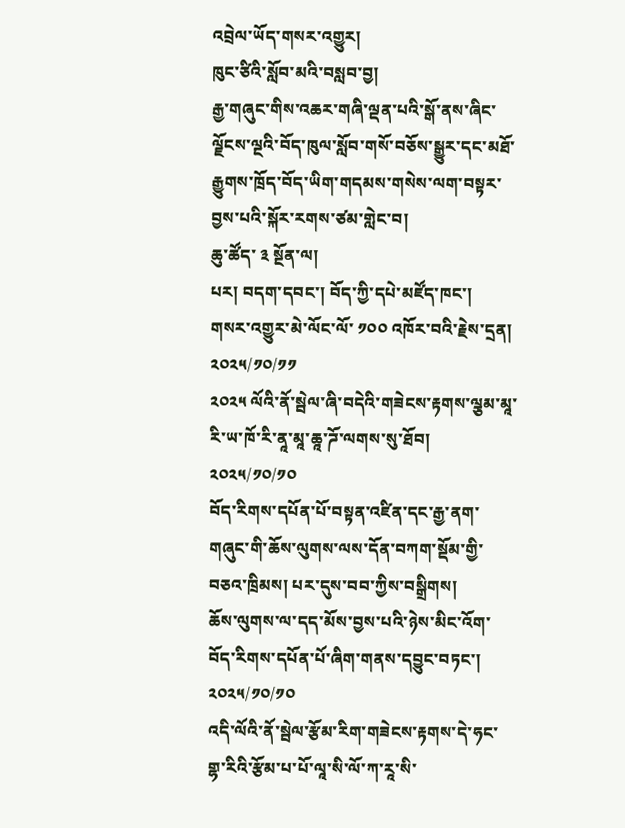འབྲེལ་ཡོད་གསར་འགྱུར།
ཁུང་ཙིའི་སློབ་མའི་བསླབ་བྱ།
རྒྱ་གཞུང་གིས་འཆར་གཞི་ལྡན་པའི་སྒོ་ནས་ཞིང་ལྗོངས་ལྔའི་བོད་ཁུལ་སློབ་གསོ་བཅོས་སྒྱུར་དང་མཐོ་རྒྱུགས་ཁྲོད་བོད་ཡིག་གདམས་གསེས་ལག་བསྟར་བྱས་པའི་སྐོར་རགས་ཙམ་གླེང་བ།
ཆུ་ཚོད་ ༣ སྔོན་ལ།
པར། བདག་དབང་། བོད་ཀྱི་དཔེ་མཛོད་ཁང་།
གསར་འགྱུར་མེ་ལོང་ལོ་ ༡༠༠ འཁོར་བའི་རྗེས་དྲན།
༢༠༢༥/༡༠/༡༡
༢༠༢༥ ལོའི་ནོ་སྦེལ་ཞི་བདེའི་གཟེངས་རྟགས་ལྕམ་མཱ་རི་ཡ་ཁོ་རི་ནཱ་མཱ་ཆཱ་ཌོ་ལགས་སུ་ཐོབ།
༢༠༢༥/༡༠/༡༠
བོད་རིགས་དཔོན་པོ་བསྟན་འཛིན་དང་རྒྱ་ནག་གཞུང་གི་ཆོས་ལུགས་ལས་དོན་བཀག་སྡོམ་གྱི་བཅའ་ཁྲིམས། པར་དུས་བབ་ཀྱིས་བསྒྲིགས།
ཆོས་ལུགས་ལ་དད་མོས་བྱས་པའི་ཉེས་མིང་འོག་བོད་རིགས་དཔོན་པོ་ཞིག་གནས་དབྱུང་བཏང་།
༢༠༢༥/༡༠/༡༠
འདི་ལོའི་ནོ་སྦེལ་རྩོམ་རིག་གཟེངས་རྟགས་དེ་ཧང་གྷ་རིའི་རྩོམ་པ་པོ་ལཱ་སི་ལོ་ཀ་རཱ་སི་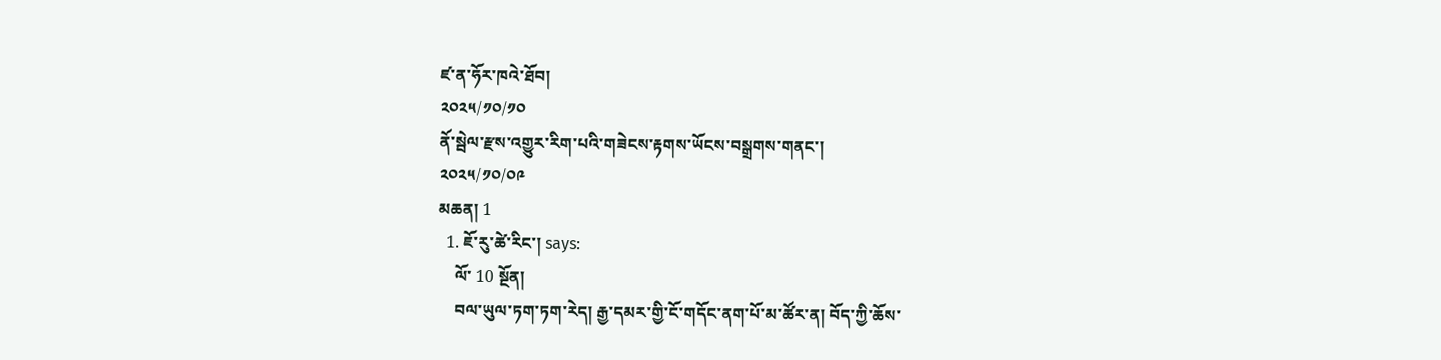ཛ་ན་ཧོར་ཁའེ་ཐོབ།
༢༠༢༥/༡༠/༡༠
ནོ་སྦེལ་རྫས་འགྱུར་རིག་པའི་གཟེངས་རྟགས་ཡོངས་བསྒྲགས་གནང་།
༢༠༢༥/༡༠/༠༩
མཆན། 1
  1. ཇོ་རུ་ཚེ་རིང་། says:
    ལོ་ 10 སྔོན།
    བལ་ཡུལ་ཏག་ཏག་རེད། རྒྱ་དམར་གྱི་ངོ་གདོང་ནག་པོ་མ་ཚོར་ན། བོད་ཀྱི་ཆོས་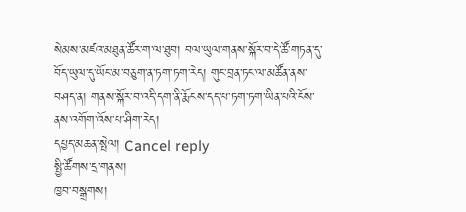སེམས་མཛའ་མཐུན་ཚོར་ག་ལ་ཐུབ། བལ་ཡུལ་གནས་སྐོར་བ་དེ་ཚོ་གཏན་དུ་བོད་ཡུལ་དུ་ཡོང་མ་བཅུག་ན་ཏག་ཏག་རེད། གུང་བྲན་ཏང་ལ་མཚོན་ནས་བཤད་ན། གནས་སྐོར་བ་འདི་དག་ནི་རྨོངས་དད་པ་ཏག་ཏག་ཡིན་པའི་ངོས་ནས་འགོག་འོས་པ་ཤིག་རེད།
དཔྱད་མཆན་སྤེལ། Cancel reply
སྤྱི་ཚོགས་དྲ་གནས།
ཁྱབ་བསྒྲགས།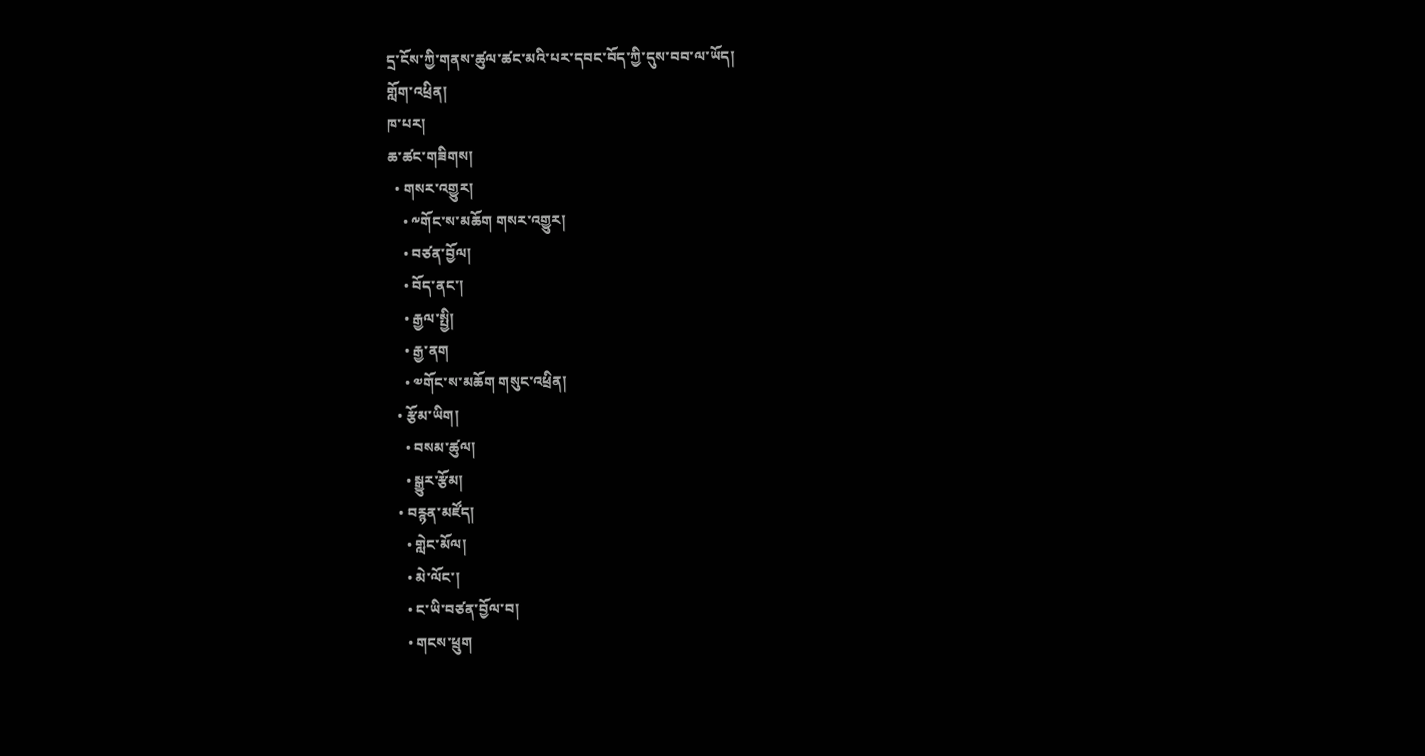དྲ་ངོས་ཀྱི་གནས་ཚུལ་ཚང་མའི་པར་དབང་བོད་ཀྱི་དུས་བབ་ལ་ཡོད།
གློག་འཕྲིན།
ཁ་པར།
ཆ་ཚང་གཟིགས།
  • གསར་འགྱུར།
    • ༸གོང་ས་མཆོག གསར་འགྱུར།
    • བཙན་བྱོལ།
    • བོད་ནང་།
    • རྒྱལ་སྤྱི།
    • རྒྱ་ནག
    • ༧གོང་ས་མཆོག གསུང་འཕྲིན།
  • རྩོམ་ཡིག།
    • བསམ་ཚུལ།
    • སྒྱུར་རྩོམ།
  • བརྙན་མཛོད།
    • གླེང་མོལ།
    • མེ་ལོང་།
    • ང་ཡི་བཙན་བྱོལ་བ།
    • གངས་ཕྲུག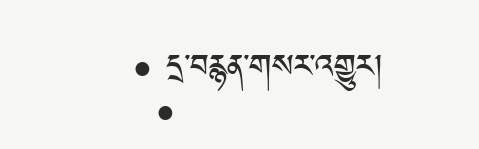• དྲ་བརྙན་གསར་འགྱུར།
  •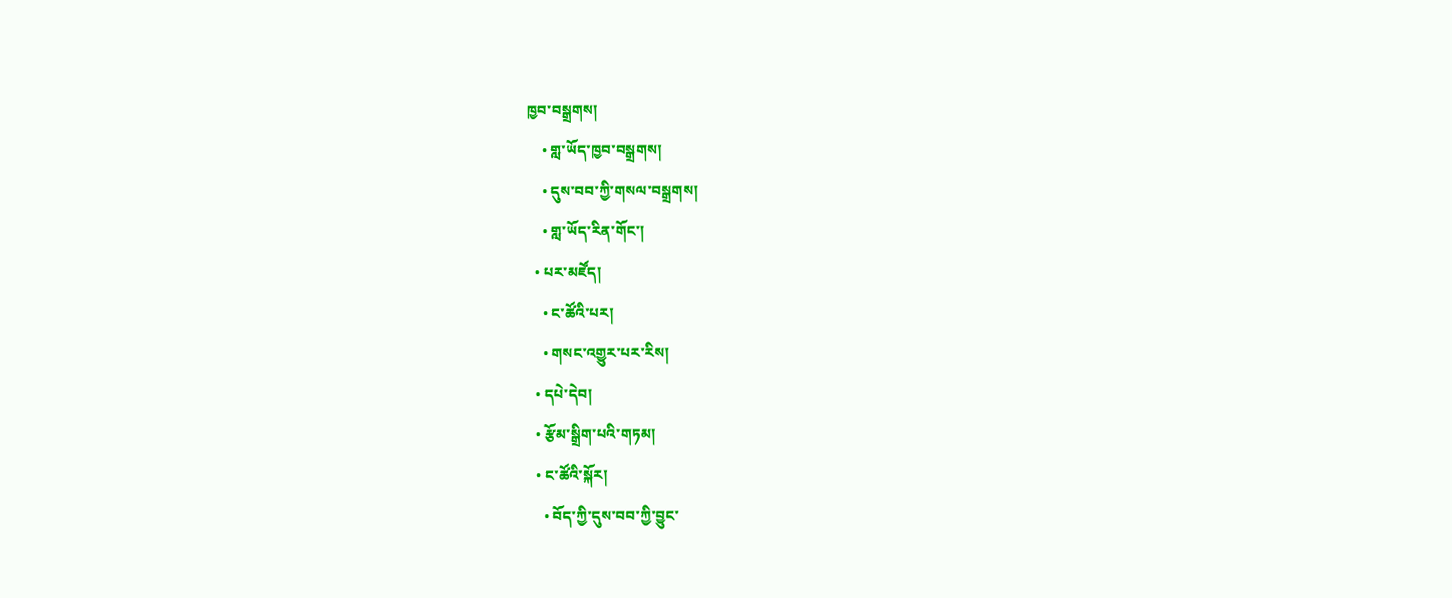ཁྱབ་བསྒྲགས།
    • གླ་ཡོད་ཁྱབ་བསྒྲགས།
    • དུས་བབ་ཀྱི་གསལ་བསྒྲགས།
    • གླ་ཡོད་རིན་གོང་།
  • པར་མཛོད།
    • ང་ཚོའི་པར།
    • གསང་འགྱུར་པར་རིས།
  • དཔེ་དེབ།
  • རྩོམ་སྒྲིག་པའི་གཏམ།
  • ང་ཚོའི་སྐོར།
    • བོད་ཀྱི་དུས་བབ་ཀྱི་བྱུང་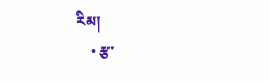རིམ།
    • རྩ་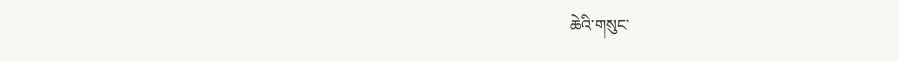ཆེའི་གསུང་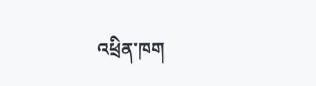འཕྲིན་ཁག